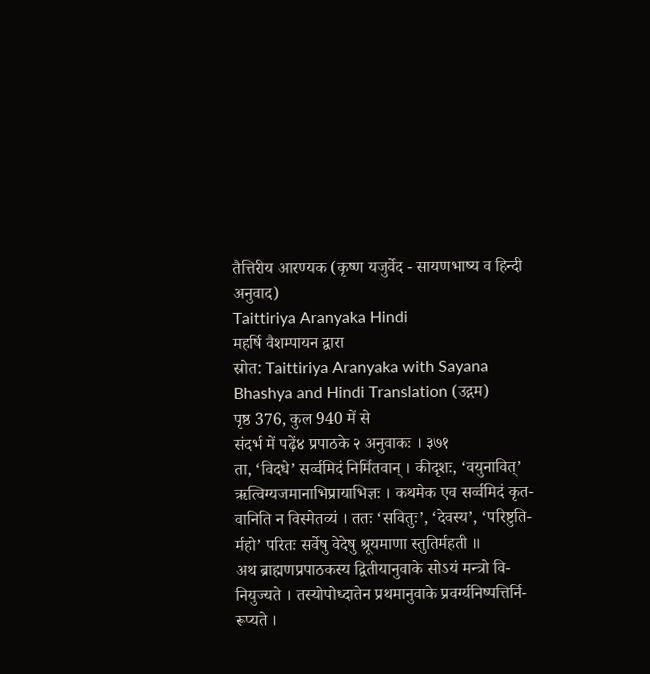तैत्तिरीय आरण्यक (कृष्ण यजुर्वेद - सायणभाष्य व हिन्दी अनुवाद)
Taittiriya Aranyaka Hindi
महर्षि वैशम्पायन द्वारा
स्रोत: Taittiriya Aranyaka with Sayana Bhashya and Hindi Translation (उद्गम)
पृष्ठ 376, कुल 940 में से
संदर्भ में पढ़ें४ प्रपाठके २ अनुवाकः । ३७१
ता, ‘विदधे’ सर्व्वमिदं निर्मितवान् । कीदृशः, ‘वयुनावित्’ ऋत्विग्यजमानाभिप्रायाभिज्ञः । कथमेक एव सर्व्वमिदं कृत- वानिति न विस्मेतव्यं । ततः ‘सवितुः’, ‘देवस्य’, ‘परिष्टुति- र्महो’ परितः सर्वेषु वेदेषु श्रूयमाणा स्तुतिर्महती ॥
अथ ब्राह्मणप्रपाठकस्य द्वितीयानुवाके सोऽयं मन्त्रो वि- नियुज्यते । तस्योपोध्दातेन प्रथमानुवाके प्रवर्ग्यनिष्पत्तिर्नि- रूप्यते ।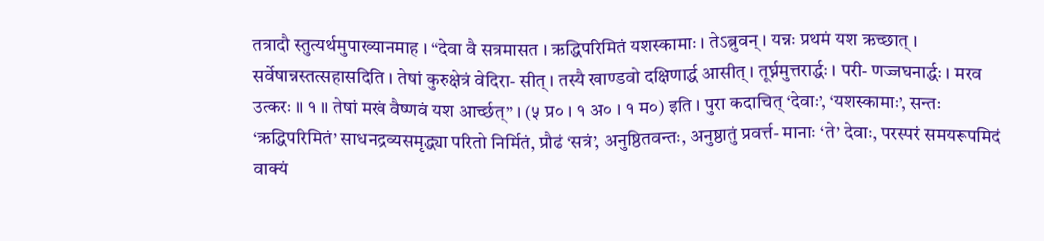तत्रादौ स्तुत्यर्थमुपाख्यानमाह । “देवा वै सत्रमासत । ऋद्धिपरिमितं यशस्कामाः । तेऽब्रुवन् । यन्नः प्रथमं यश ऋच्छात् । सर्वेषान्नस्तत्सहासदिति । तेषां कुरुक्षेत्रं वेदिरा- सीत् । तस्यै खाण्डवो दक्षिणार्द्ध आसीत् । तूर्घ्नमुत्तरार्द्धः । परी- णज्जघनार्द्धः । मरव उत्करः ॥ १ ॥ तेषां मखं वैष्णवं यश आर्च्छत्” । (५ प्र० । १ अ० । १ म०) इति । पुरा कदाचित् ‘देवाः’, ‘यशस्कामाः’, सन्तः ‘ऋद्धिपरिमितं’ साधनद्रव्यसमृद्ध्या परितो निर्मितं, प्रौढं ‘सत्रं’, अनुष्ठितवन्तः, अनुष्ठातुं प्रवर्त्त- मानाः ‘ते’ देवाः, परस्परं समयरूपमिदं वाक्यं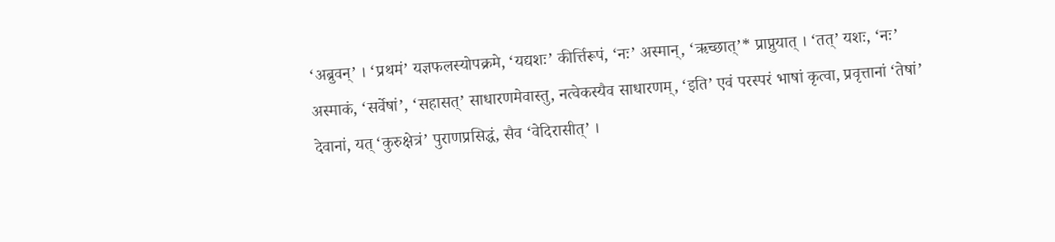‘अब्रुवन्’ । ‘प्रथमं’ यज्ञफलस्योपक्रमे, ‘यद्यशः’ कीर्त्तिरूपं, ‘नः’ अस्मान्, ‘ऋच्छात्’* प्राप्नुयात् । ‘तत्’ यशः, ‘नः’ अस्माकं, ‘सर्वेषां’, ‘सहासत्’ साधारणमेवास्तु, नत्वेकस्यैव साधारणम्, ‘इति’ एवं परस्परं भाषां कृत्वा, प्रवृत्तानां ‘तेषां’ देवानां, यत् ‘कुरुक्षेत्रं’ पुराणप्रसिद्धं, सैव ‘वेदिरासीत्’ ।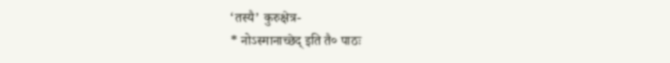‘तस्यै’ कुरुक्षेत्र-
* नोऽस्मानाच्छेद् इति तै० पाठः